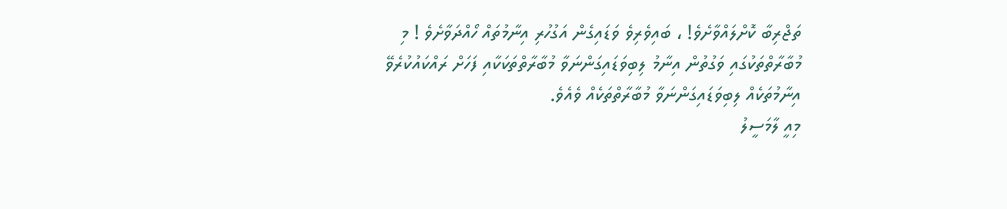ތަޖްރިބާ ކޮށްލައްވާށެވެ! ، ބައިވެރިވެ ވަޑައިގެން އަގުހުރި އިނާމުތައް ހޯއްދަވާށެވެ ! މި މުބާރާތްތަކުގައި ވަގުތުން އިނާމު ލިބިވަޑައިގަންނަވާ މުބާރާތްތަކަކާއި ފަހަށް ރައްކައުކުރެވޭ އިނާމުތަކެއް ލިބިވަޑައިގަންނަވާ މުބާރާތްތަކެއް ވެއެވެ.
މިއީ ލާމަސީލު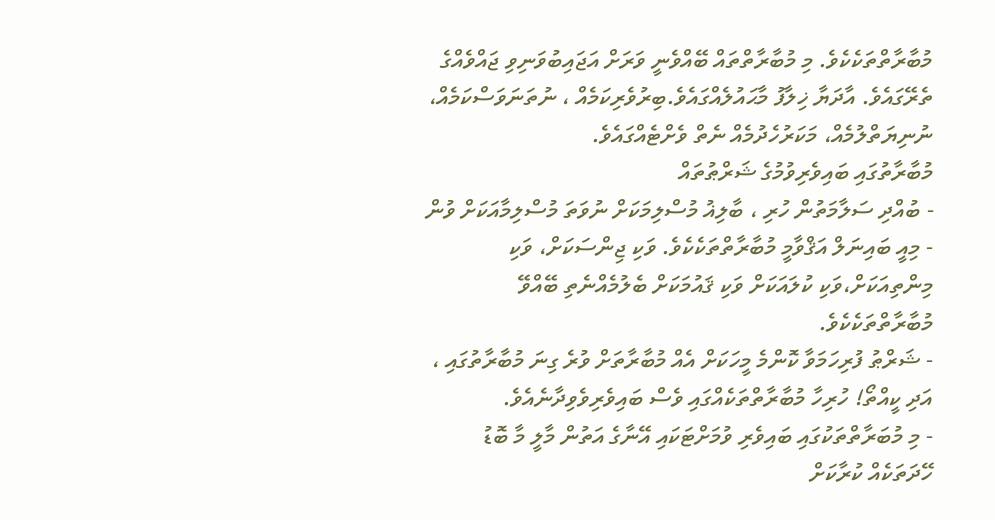މުބާރާތްތަކެކެވެ. މި މުބާރާތްތައް ބޭއްވެނީ ވަރަށް އަޖައިބުވަނިވި ޖައްވެއްގެ ތެރޭގައެވެ. އާދަޔާ ޚިލާފު މާޙައުލެއްގައެވެ.ބިރުވެރިކަމެއް ، ނުތަނަވަސްކަމެއް، ނުނިޔަތްލުމެއް، މަކަރުހެދުމެއް ނެތް ވެށްޓެއްގައެވެ.
މުބާރާތުގައި ބައިވެރިވުމުގެ ޝަރްޠުތައް
- ބުއްދި ސަލާމަތުން ހުރި ، ބާލިޣު މުސްލިމަކަށް ނުވަތަ މުސްލިމާއަކަށް ވުން
- މިއީ ބައިނަލް އަޤްވާމީ މުބާރާތްތަކެކެވެ. ވަކި ޖިންސަކަށް، ވަކި މިންތިއަކަށް،ވަކި ކުލައަކަށް ވަކި ޤައުމަކަށް ބެލުމެއްނެތި ބޭއްވޭ މުބާރާތްތަކެކެވެ.
- ޝަރްޠު ފުރިހަމަވާ ކޮންމެ މީހަކަށް އެއް މުބާރާތަށް ވުރެ ގިނަ މުބާރާތުގައި ، އަދި ކީއްތޯ! ހުރިހާ މުބާރާތްތަކެއްގައި ވެސް ބައިވެރިވެވިދާނެއެވެ.
- މި މުބަރާތްތަކުގައި ބައިވެރި ވުމަށްޓަކައި އޭނާގެ އަތުން މާލީ މާ ބޮޑު ހޭދަތަކެއް ކުރާކަށް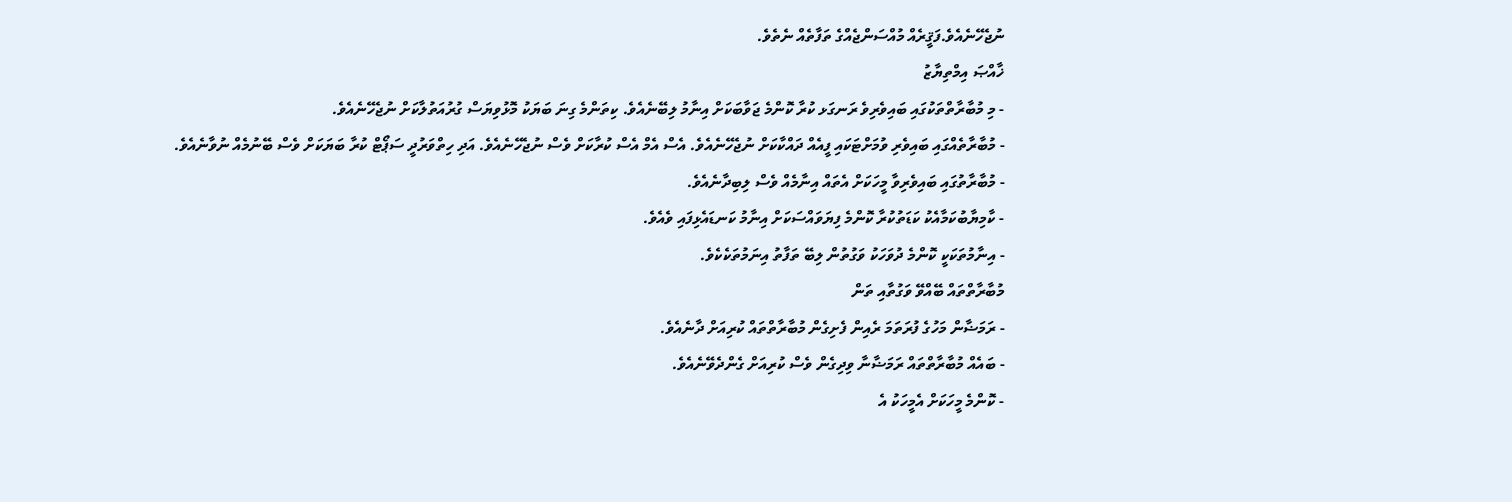ނުޖެހޭނެއެވެ.ފަޤީރެއް މުއްސަންޖެއްގެ ތަފާތެއް ނެތެވެ.
ޚާއްޞަ އިމްތިޔާޒު
- މި މުބާރާތްތަކުގައި ބައިވެރިވެ ރަނގަޅ ކުރާ ކޮންމެ ޖަވާބަކަށް އިނާމު ލިބޭނެއެވެ. ކިތަންމެ ގިނަ ބަޔަކު މޮޅުވިޔަސް ގުރުއަތުލާކަށް ނުޖެހޭނެއެވެ.
- މުބާރާތެއްގައި ބައިވެރި ވުމަށްޓަކައި ފީއެއް ދައްކާކަށް ނުޖެހޭނެއެވެ. އެސް އެމް އެސް ކުރާކަށް ވެސް ނުޖެހޭނެއެވެ. އަދި ހިތްވަރުދީ ސަޕޯޓް ކުރާ ބަޔަކަށް ވެސް ބޭނުމެއް ނުވާނެއެވެ.
- މުބާރާތުގައި ބައިވެރިވާ މީހަކަށް އެތައް އިނާމެއް ވެސް ލިބިދާނެއެވެ.
- ކާމިޔާބުކަމާއެކު ކަޑަތުކުރާ ކޮންމެ ފިޔަވައްސަކަށް އިނާމު ކަނޑައެޅިފައި ވެއެވެ.
- އިނާމުތަކަކީ ކޮންމެ ދުވަހަކު ވަގުތުން ލިބޭ ތަފާތު އިނަމުތަކެކެވެ.
މުބާރާތްތައް ބޭއްވޭ ވަގުތާއި ތަން
- ރަމަޟާން މަހުގެ ފުރަތަމަ ރެއިން ފެށިގެން މުބާރާތްތައް ކުރިއަށް ދާނެއެވެ.
- ބައެއް މުބާރާތްތައް ރަމަޟާނާ ވިދިގެން ވެސް ކުރިއަށް ގެންދެވޭނެއެވެ.
- ކޮންމެ މީހަކަށް އެމީހަކު އެ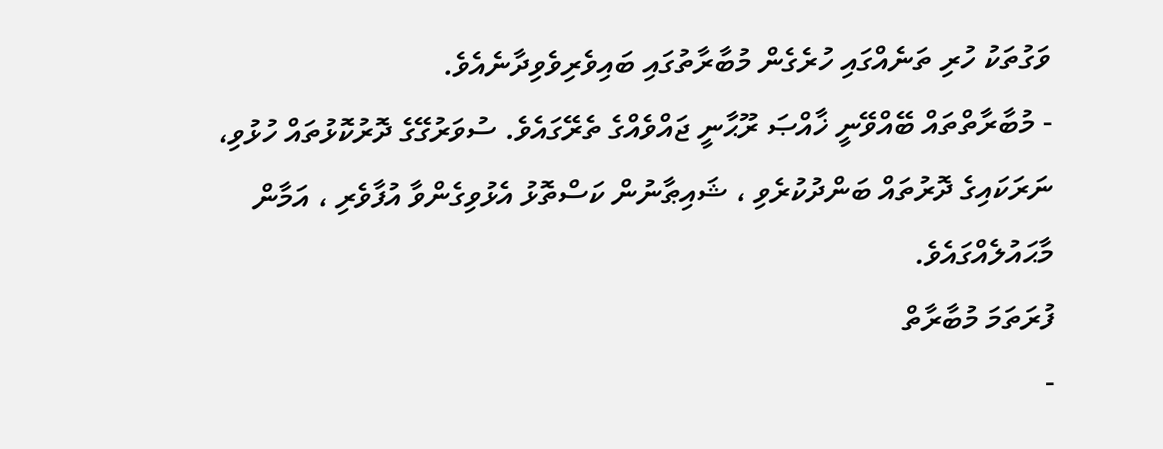ވަގުތަކު ހުރި ތަނެއްގައި ހުރެގެން މުބާރާތުގައި ބައިވެރިވެވިދާނެއެވެ.
- މުބާރާތްތައް ބޭއްވޭނީ ޚާއްޞަ ރޫޙާނީ ޖައްވެއްގެ ތެރޭގައެވެ. ސުވަރުގޭގެ ދޮރުކޮޅުތައް ހުޅުވި، ނަރަކައިގެ ދޮރުތައް ބަންދުކުރެވި ، ޝައިޠާނުން ކަސްތޮޅު އެޅުވިގެންވާ އުފާވެރި ، އަމާން މާޙައުލެއްގައެވެ.
ފުރަތަމަ މުބާރާތް
-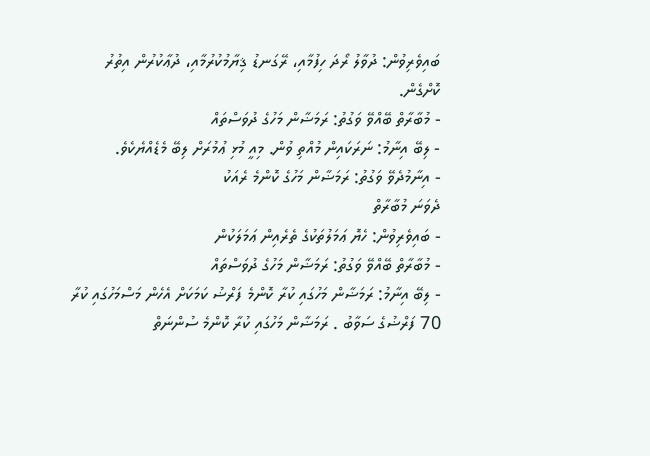ބައިވެރިވުން: ދުވާލު ރޯދަ ހިފުމާއި، ރޭގަނޑު ޤިޔާމުކުރުމާއި، ދުޢާކުރުން އިތުރު ކޮށްގެން.
- މުބާރާތް ބޭއްވޭ ވަގުތު: ރަމަޟާން މަހުގެ ދުވަސްތައް
- ލިބޭ އިނާމު: ނަރަކައިން މުއްތި ވުން. މިއީ މުޅި ޢުމުރަށް ލިބޭ މެޑެއްޔެކެވެ.
- އިނާމުދެވޭ ވަގުތު: ރަމަޟާން މަހުގެ ކޮންމެ ރެއަކު
ދެވަނަ މުބާރާތް
- ބައިވެރިވުން: ހެޔޮ ޢަމަލުތަކުގެ ތެރެއިން ޢަމަލަކުން
- މުބާރާތް ބޭއްވޭ ވަގުތު: ރަމަޟާން މަހުގެ ދުވަސްތައް
- ލިބޭ އިނާމު: ރަމަޟާން މަހުގައި ކުރާ ކޮންމެ ފަރްޟު ކަމަކަށް އެހެން މަސްމަހުގައި ކުރާ 70 ފަރްޟުގެ ސަވާބު . ރަމަޟާން މަހުގައި ކުރާ ކޮންމެ ސުންނަތް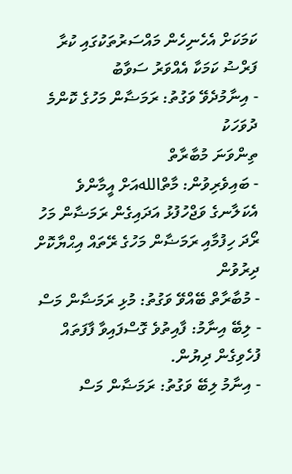ކަމަކަށް އެހެނިހެން މައްސަރުތަކުގައި ކުރާ ފަރްޟު ކަމަކާ އެއްވަރު ސަވާބު
- އިނާމުދެވޭ ވަގުތު: ރަމަޟާން މަހުގެ ކޮންމެ ދުވަހަކު
ތިންވަނަ މުބާރާތް
- ބައިވެރިވުން: މާތްاللهއަށް އީމާންވެ އެކަލާނގެ ވަޖްހުފުޅު އަދައިގެން ރަމަޟާން މަހު ރޯދަ ހިފުމާއި ރަމަޟާން މަހުގެ ރޭތައް އިޙްޔާކޮށް ދިރުވުން
- މުބާރާތް ބޭއްވޭ ވަގުތު: މުޅި ރަމަޟާން މަސް
- ލިބޭ އިނާމު: ފާއިތުވެ ގޮސްފައިވާ ފާފަތައް ފުހެވިގެން ދިޔުން.
- އިނާމު ލިބޭ ވަގުތު: ރަމަޟާން މަސް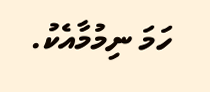ހަމަ ނިމުމާއެކު.